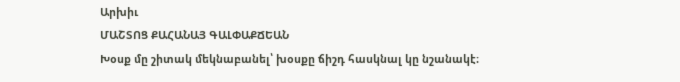Արխիւ
ՄԱՇՏՈՑ ՔԱՀԱՆԱՅ ԳԱԼՓԱՔՃԵԱՆ
Խօսք մը շիտակ մեկնաբանել՝ խօսքը ճիշդ հասկնալ կը նշանակէ։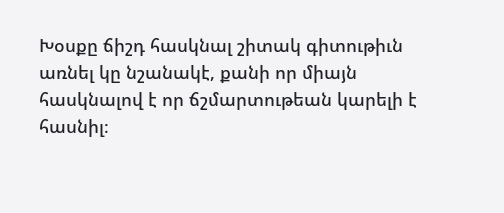Խօսքը ճիշդ հասկնալ շիտակ գիտութիւն առնել կը նշանակէ, քանի որ միայն հասկնալով է որ ճշմարտութեան կարելի է հասնիլ։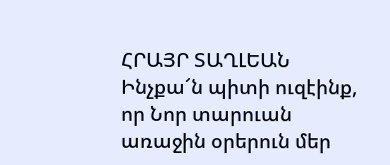ՀՐԱՅՐ ՏԱՂԼԵԱՆ
Ինչքա՜ն պիտի ուզէինք, որ Նոր տարուան առաջին օրերուն մեր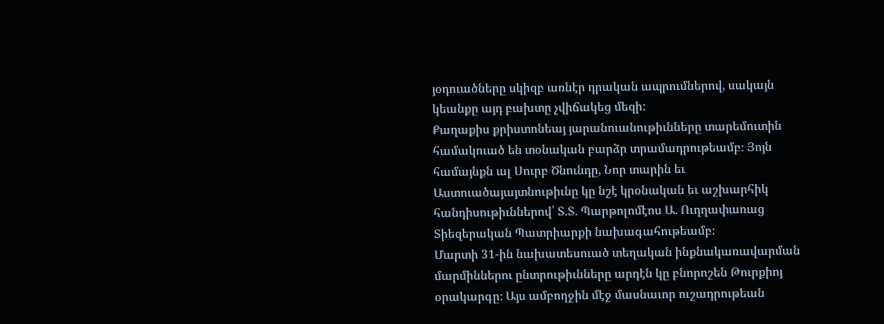յօդուածները սկիզբ առնէր դրական ապրումներով, սակայն կեանքը այդ բախտը չվիճակեց մեզի:
Քաղաքիս քրիստոնեայ յարանուանութիւնները տարեմուտին համակուած են տօնական բարձր տրամադրութեամբ։ Յոյն համայնքն ալ Սուրբ Ծնունդը, Նոր տարին եւ Աստուածայայտնութիւնը կը նշէ կրօնական եւ աշխարհիկ հանդիսութիւններով՝ Տ.Տ. Պարթոլոմէոս Ա. Ուղղափառաց Տիեզերական Պատրիարքի նախագահութեամբ։
Մարտի 31-ին նախատեսուած տեղական ինքնակառավարման մարմիններու ընտրութիւնները արդէն կը բնորոշեն Թուրքիոյ օրակարգը։ Այս ամբողջին մէջ մասնաւոր ուշադրութեան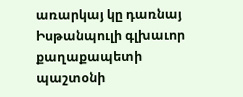առարկայ կը դառնայ Իսթանպուլի գլխաւոր քաղաքապետի պաշտօնի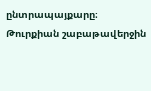ընտրապայքարը։
Թուրքիան շաբաթավերջին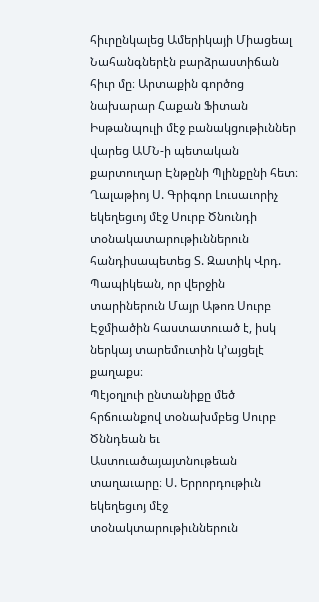հիւրընկալեց Ամերիկայի Միացեալ Նահանգներէն բարձրաստիճան հիւր մը։ Արտաքին գործոց նախարար Հաքան Ֆիտան Իսթանպուլի մէջ բանակցութիւններ վարեց ԱՄՆ-ի պետական քարտուղար Էնթընի Պլինքընի հետ։
Ղալաթիոյ Ս. Գրիգոր Լուսաւորիչ եկեղեցւոյ մէջ Սուրբ Ծնունդի տօնակատարութիւններուն հանդիսապետեց Տ. Զատիկ Վրդ. Պապիկեան, որ վերջին տարիներուն Մայր Աթոռ Սուրբ Էջմիածին հաստատուած է, իսկ ներկայ տարեմուտին կ՚այցելէ քաղաքս։
Պէյօղլուի ընտանիքը մեծ հրճուանքով տօնախմբեց Սուրբ Ծննդեան եւ Աստուածայայտնութեան տաղաւարը։ Ս. Երրորդութիւն եկեղեցւոյ մէջ տօնակտարութիւններուն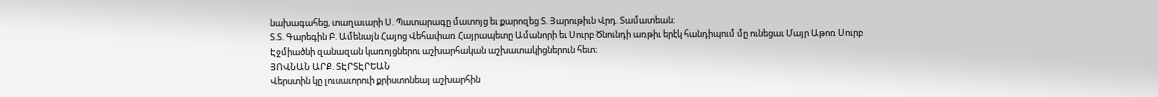նախագահեց, տաղաւարի Ս. Պատարագը մատոյց եւ քարոզեց Տ. Յարութիւն Վրդ. Տամատեան։
Տ.Տ. Գարեգին Բ. Ամենայն Հայոց Վեհափառ Հայրապետը Ամանորի եւ Սուրբ Ծնունդի առթիւ երէկ հանդիպում մը ունեցաւ Մայր Աթոռ Սուրբ Էջմիածնի զանազան կառոյցներու աշխարհական աշխատակիցներուն հետ։
ՅՈՎՆԱՆ ԱՐՔ. ՏԷՐՏԷՐԵԱՆ
Վերստին կը լուսաւորուի քրիստոնեայ աշխարհին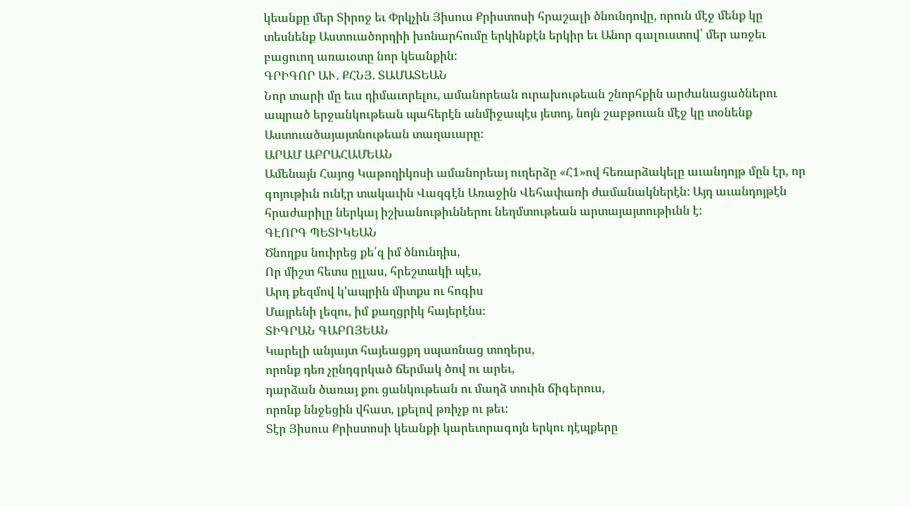կեանքը մեր Տիրոջ եւ Փրկչին Յիսուս Քրիստոսի հրաշալի ծնունդովը, որուն մէջ մենք կը տեսնենք Աստուածորդիի խոնարհումը երկինքէն երկիր եւ Անոր գալուստով՝ մեր առջեւ բացուող առաւօտը նոր կեանքին:
ԳՐԻԳՈՐ ԱՒ. ՔՀՆՅ. ՏԱՄԱՏԵԱՆ
Նոր տարի մը եւս դիմաւորելու, ամանորեան ուրախութեան շնորհքին արժանացածներու ապրած երջանկութեան պահերէն անմիջապէս յետոյ, նոյն շաբթուան մէջ կը տօնենք Աստուածայայտնութեան տաղաւարը։
ԱՐԱՄ ԱԲՐԱՀԱՄԵԱՆ
Ամենայն Հայոց Կաթողիկոսի ամանորեայ ուղերձը «Հ1»ով հեռարձակելը աւանդոյթ մըն էր, որ գոյութիւն ունէր տակաւին Վազգէն Առաջին Վեհափառի ժամանակներէն: Այդ աւանդոյթէն հրաժարիլը ներկայ իշխանութիւններու նեղմտութեան արտայայտութիւնն է:
ԳԷՈՐԳ ՊԵՏԻԿԵԱՆ
Ծնողքս նուիրեց քե՛զ իմ ծնունդիս,
Որ միշտ հետս ըլլաս, հրեշտակի պէս,
Արդ քեզմով կ՚ապրին միտքս ու հոգիս
Մայրենի լեզու, իմ քաղցրիկ հայերէնս։
ՏԻԳՐԱՆ ԳԱԲՈՅԵԱՆ
Կարելի անյայտ հայեացքդ սպառնաց տողերս,
որոնք դեռ չընդգրկած ճերմակ ծով ու արեւ,
դարձան ծառայ քու ցանկութեան ու մաղձ տուին ճիգերուս,
որոնք ննջեցին վհատ, լքելով թռիչք ու թեւ:
Տէր Յիսուս Քրիստոսի կեանքի կարեւորագոյն երկու դէպքերը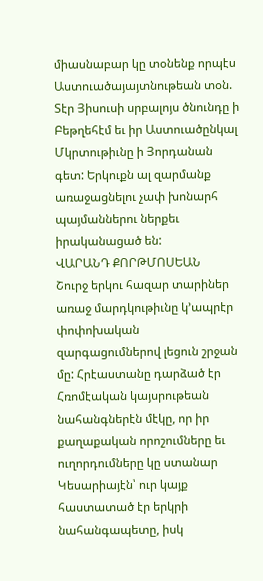միասնաբար կը տօնենք որպէս Աստուածայայտնութեան տօն. Տէր Յիսուսի սրբալոյս ծնունդը ի Բեթղեհէմ եւ իր Աստուածընկալ Մկրտութիւնը ի Յորդանան գետ: Երկուքն ալ զարմանք առաջացնելու չափ խոնարհ պայմաններու ներքեւ իրականացած են:
ՎԱՐԱՆԴ ՔՈՐԹՄՈՍԵԱՆ
Շուրջ երկու հազար տարիներ առաջ մարդկութիւնը կ՚ապրէր փոփոխական զարգացումներով լեցուն շրջան մը: Հրէաստանը դարձած էր Հռոմէական կայսրութեան նահանգներէն մէկը, որ իր քաղաքական որոշումները եւ ուղորդումները կը ստանար Կեսարիայէն՝ ուր կայք հաստատած էր երկրի նահանգապետը, իսկ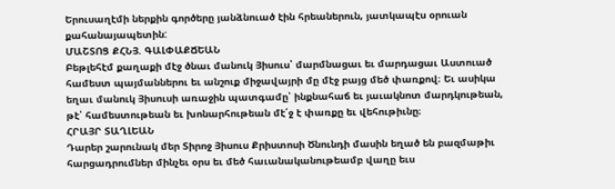Երուսաղէմի ներքին գործերը յանձնուած էին հրեաներուն, յատկապէս օրուան քահանայապետին:
ՄԱՇՏՈՑ ՔՀՆՅ. ԳԱԼՓԱՔՃԵԱՆ
Բեթլեհէմ քաղաքի մէջ ծնաւ մանուկ Յիսուս՝ մարմնացաւ եւ մարդացաւ Աստուած համեստ պայմաններու եւ անշուք միջավայրի մը մէջ բայց մեծ փառքով։ Եւ ասիկա եղաւ մանուկ Յիսուսի առաջին պատգամը՝ ինքնահաճ եւ յաւակնոտ մարդկութեան, թէ՝ համեստութեան եւ խոնարհութեան մէ՛ջ է փառքը եւ վեհութիւնը։
ՀՐԱՅՐ ՏԱՂԼԵԱՆ
Դարեր շարունակ մեր Տիրոջ Յիսուս Քրիստոսի Ծնունդի մասին եղած են բազմաթիւ հարցադրումներ մինչեւ օրս եւ մեծ հաւանականութեամբ վաղը եւս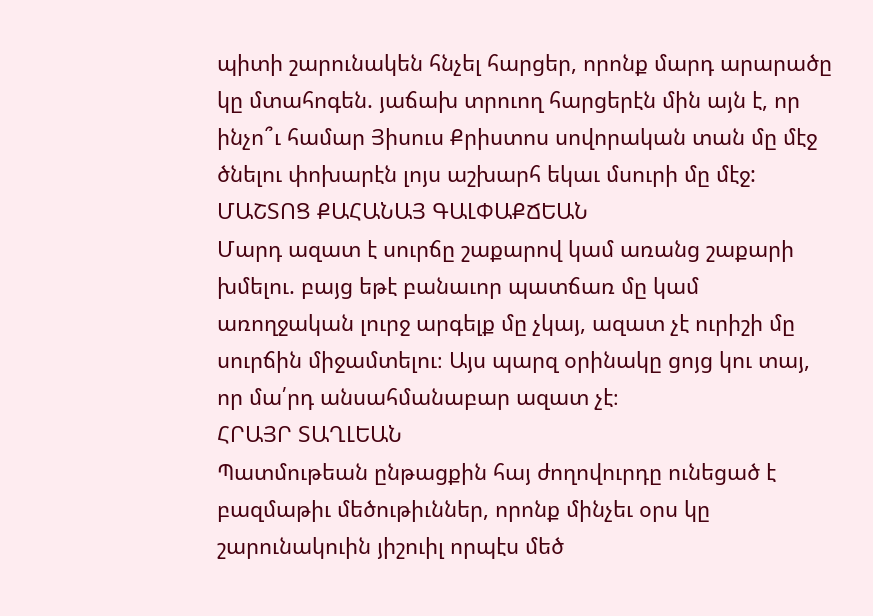պիտի շարունակեն հնչել հարցեր, որոնք մարդ արարածը կը մտահոգեն. յաճախ տրուող հարցերէն մին այն է, որ ինչո՞ւ համար Յիսուս Քրիստոս սովորական տան մը մէջ ծնելու փոխարէն լոյս աշխարհ եկաւ մսուրի մը մէջ:
ՄԱՇՏՈՑ ՔԱՀԱՆԱՅ ԳԱԼՓԱՔՃԵԱՆ
Մարդ ազատ է սուրճը շաքարով կամ առանց շաքարի խմելու. բայց եթէ բանաւոր պատճառ մը կամ առողջական լուրջ արգելք մը չկայ, ազատ չէ ուրիշի մը սուրճին միջամտելու։ Այս պարզ օրինակը ցոյց կու տայ, որ մա՛րդ անսահմանաբար ազատ չէ։
ՀՐԱՅՐ ՏԱՂԼԵԱՆ
Պատմութեան ընթացքին հայ ժողովուրդը ունեցած է բազմաթիւ մեծութիւններ, որոնք մինչեւ օրս կը շարունակուին յիշուիլ որպէս մեծ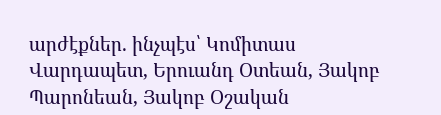արժէքներ. ինչպէս՝ Կոմիտաս Վարդապետ, Երուանդ Օտեան, Յակոբ Պարոնեան, Յակոբ Օշական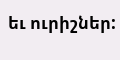եւ ուրիշներ: